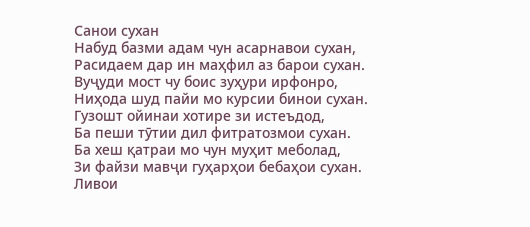Санои сухан
Набуд базми адам чун асарнавои сухан,
Расидаем дар ин маҳфил аз барои сухан.
Вуҷуди мост чу боис зуҳури ирфонро,
Ниҳода шуд пайи мо курсии бинои сухан.
Гузошт ойинаи хотире зи истеъдод,
Ба пеши тӯтии дил фитратозмои сухан.
Ба хеш қатраи мо чун муҳит меболад,
Зи файзи мавҷи гуҳарҳои бебаҳои сухан.
Ливои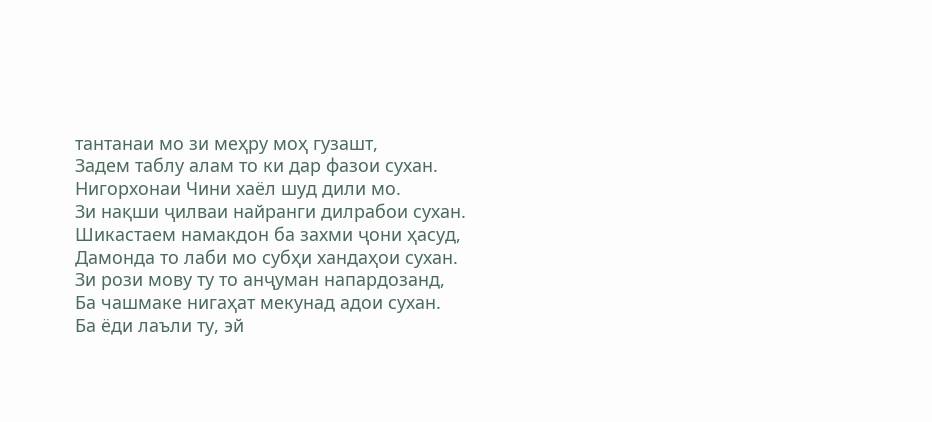тантанаи мо зи меҳру моҳ гузашт,
Задем таблу алам то ки дар фазои сухан.
Нигорхонаи Чини хаёл шуд дили мо.
Зи нақши ҷилваи найранги дилрабои сухан.
Шикастаем намакдон ба захми ҷони ҳасуд,
Дамонда то лаби мо субҳи хандаҳои сухан.
Зи рози мову ту то анҷуман напардозанд,
Ба чашмаке нигаҳат мекунад адои сухан.
Ба ёди лаъли ту, эй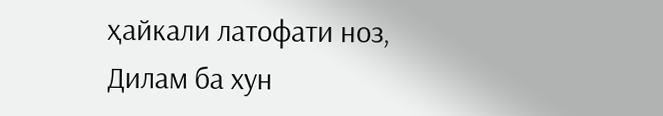ҳайкали латофати ноз,
Дилам ба хун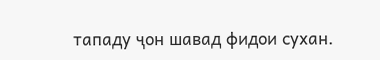тападу ҷон шавад фидои сухан.